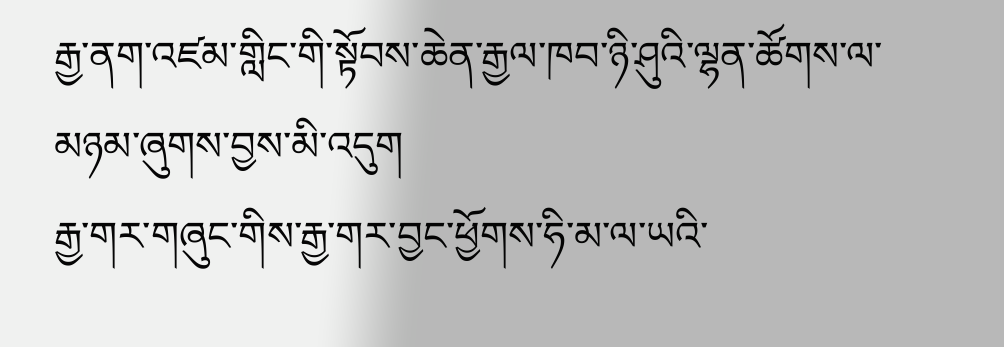རྒྱ་ནག་འཛམ་གླིང་གི་སྟོབས་ཆེན་རྒྱལ་ཁབ་ཉི་ཤུའི་ལྷན་ཚོགས་ལ་མཉམ་ཞུགས་བྱས་མི་འདུག
རྒྱ་གར་གཞུང་གིས་རྒྱ་གར་བྱང་ཕྱོགས་ཧི་མ་ལ་ཡའི་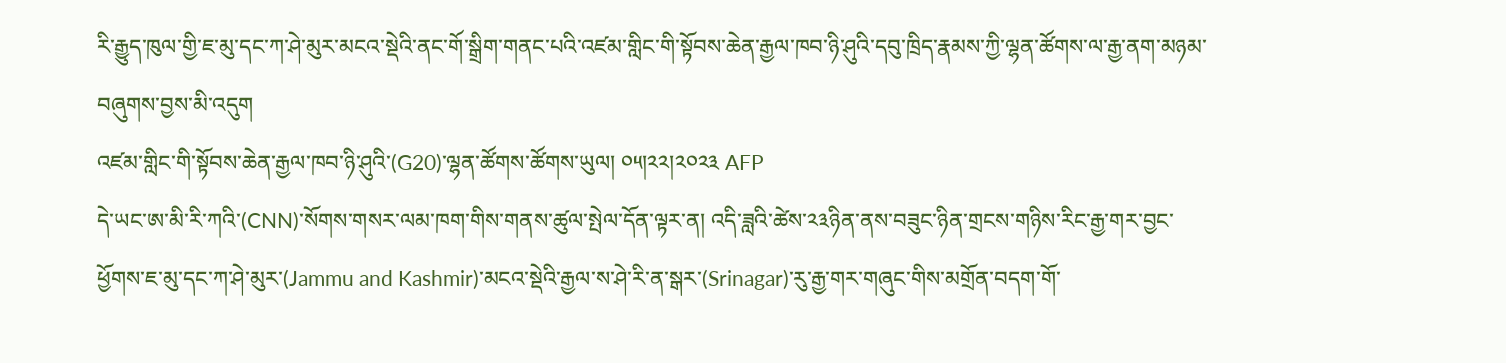རི་རྒྱུད་ཁུལ་གྱི་ཇ་མུ་དང་ཀ་ཤེ་མུར་མངའ་སྡེའི་ནང་གོ་སྒྲིག་གནང་པའི་འཛམ་གླིང་གི་སྟོབས་ཆེན་རྒྱལ་ཁབ་ཉི་ཤུའི་དབུ་ཁྲིད་རྣམས་ཀྱི་ལྷན་ཚོགས་ལ་རྒྱ་ནག་མཉམ་བཞུགས་བྱས་མི་འདུག
འཛམ་གླིང་གི་སྟོབས་ཆེན་རྒྱལ་ཁབ་ཉི་ཤུའི་(G20)་ལྷན་ཚོགས་ཚོགས་ཡུལ། ༠༥།༢༢།༢༠༢༣ AFP
དེ་ཡང་ཨ་མི་རི་ཀའི་(CNN)་སོགས་གསར་ལམ་ཁག་གིས་གནས་ཚུལ་སྤེལ་དོན་ལྟར་ན། འདི་ཟླའི་ཚེས་༢༣ཉིན་ནས་བཟུང་ཉིན་གྲངས་གཉིས་རིང་རྒྱ་གར་བྱང་ཕྱོགས་ཇ་མུ་དང་ཀ་ཤེ་མུར་(Jammu and Kashmir)་མངའ་སྡེའི་རྒྱལ་ས་ཤེ་རི་ན་སྒར་(Srinagar)་རུ་རྒྱ་གར་གཞུང་གིས་མགྲོན་བདག་གོ་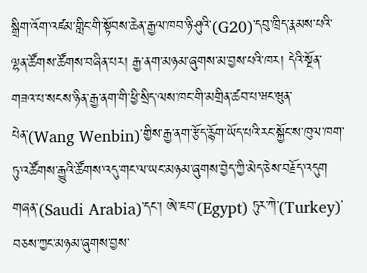སྒྲིག་འོག་འཛམ་གླིང་གི་སྟོབས་ཆེན་རྒྱལ་ཁབ་ཉི་ཤུའི་(G20)་དབུ་ཁྲིད་རྣམས་པའི་ལྷན་ཚོགས་ཚོགས་བཞིན་པར། རྒྱ་ནག་མཉམ་ཞུགས་མ་བྱས་པའི་ཁར། དེའི་སྔོན་གཟའ་པ་སངས་ཉིན་རྒྱ་ནག་གི་ཕྱི་སྲིད་ལས་ཁང་གི་མགྲིན་ཚབ་པ་ཝང་ཝུན་པེན་(Wang Wenbin)་གྱིས་རྒྱ་ནག་རྩོད་རྙོག་ཡོད་པའི་རང་སྐྱོང་ས་ཁུལ་ཁག་ཏུ་འཚོགས་རྒྱུའི་ཚོགས་འདུ་གང་ལ་ཡང་མཉམ་ཞུགས་བྱེད་ཀྱི་མེད་ཅེས་བརྗོད་འདུག གཞན་(Saudi Arabia)་དང་། ཨེ་ཇབ་(Egypt) ཏུར་ཀེ་(Turkey)་བཅས་ཀྱང་མཉམ་ཞུགས་བྱས་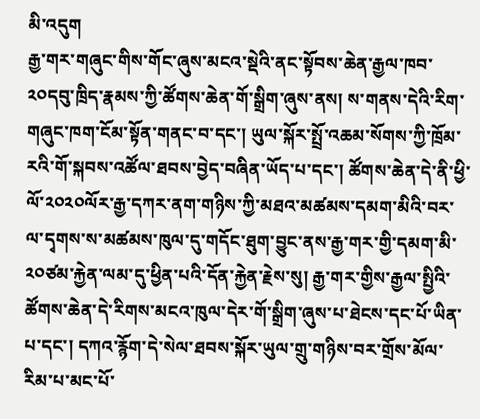མི་འདུག
རྒྱ་གར་གཞུང་གིས་གོང་ཞུས་མངའ་སྡེའི་ནང་སྟོབས་ཆེན་རྒྱལ་ཁབ་༢༠དབུ་ཁྲིད་རྣམས་ཀྱི་ཚོགས་ཆེན་གོ་སྒྲིག་ཞུས་ནས། ས་གནས་དེའི་རིག་གཞུང་ཁག་ངོམ་སྟོན་གནང་བ་དང་། ཡུལ་སྐོར་སྤྲོ་འཆམ་སོགས་ཀྱི་ཁྲོམ་རའི་གོ་སྐབས་འཚོལ་ཐབས་བྱེད་བཞིན་ཡོད་པ་དང་། ཚོགས་ཆེན་དེ་ནི་ཕྱི་ལོ་༢༠༢༠ལོར་རྒྱ་དཀར་ནག་གཉིས་ཀྱི་མཐའ་མཚམས་དམག་མིའི་བར་ལ་དྭགས་ས་མཚམས་ཁུལ་དུ་གདོང་ཐུག་བྱུང་ནས་རྒྱ་གར་གྱི་དམག་མི་༢༠ཙམ་རྐྱེན་ལམ་དུ་ཕྱིན་པའི་དོན་རྐྱེན་རྗེས་སུ། རྒྱ་གར་གྱིས་རྒྱལ་སྤྱིའི་ཚོགས་ཆེན་དེ་རིགས་མངའ་ཁུལ་དེར་གོ་སྒྲིག་ཞུས་པ་ཐེངས་དང་པོ་ཡིན་པ་དང་། དཀའ་རྙོག་དེ་སེལ་ཐབས་སྐོར་ཡུལ་གྲུ་གཉིས་བར་གྲོས་མོལ་རིམ་པ་མང་པོ་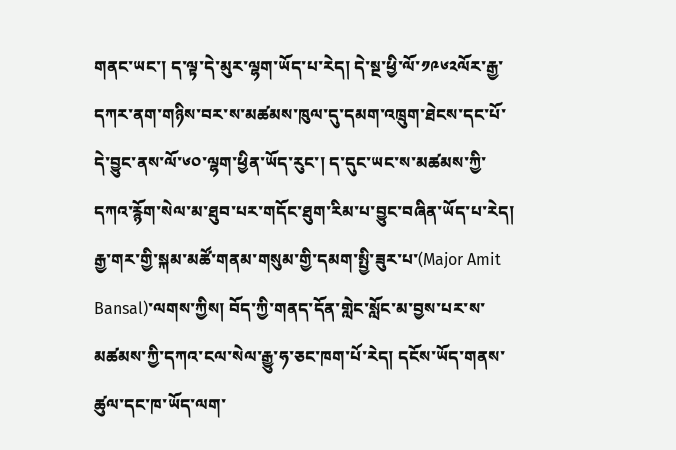གནང་ཡང་། ད་ལྟ་དེ་མུར་ལྷག་ཡོད་པ་རེད། དེ་སྔ་ཕྱི་ལོ་༡༩༦༢ལོར་རྒྱ་དཀར་ནག་གཉིས་བར་ས་མཚམས་ཁུལ་དུ་དམག་འཁྲུག་ཐེངས་དང་པོ་དེ་བྱུང་ནས་ལོ་༦༠་ལྷག་ཕྱིན་ཡོད་རུང་། ད་དུང་ཡང་ས་མཚམས་ཀྱི་དཀའ་རྙོག་སེལ་མ་ཐུབ་པར་གདོང་ཐུག་རིམ་པ་བྱུང་བཞིན་ཡོད་པ་རེད།
རྒྱ་གར་གྱི་སྐམ་མཚོ་གནམ་གསུམ་གྱི་དམག་སྤྱི་ཟུར་པ་(Major Amit Bansal)་ལགས་ཀྱིས། བོད་ཀྱི་གནད་དོན་གླེང་སློང་མ་བྱས་པར་ས་མཚམས་ཀྱི་དཀའ་ངལ་སེལ་རྒྱུ་ཧ་ཅང་ཁག་པོ་རེད། དངོས་ཡོད་གནས་ཚུལ་དང་ཁ་ཡོད་ལག་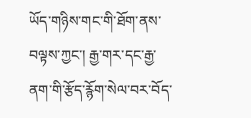ཡོད་གཉིས་གང་གི་ཐོག་ནས་བལྟས་ཀྱང་། རྒྱ་གར་དང་རྒྱ་ནག་གི་རྩོད་རྙོག་སེལ་བར་བོད་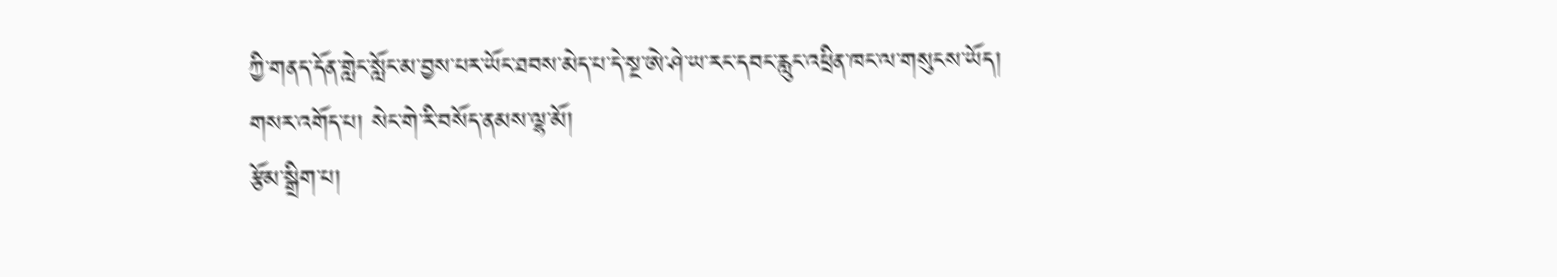ཀྱི་གནད་དོན་གླེང་སློང་མ་བྱས་པར་ཡོང་ཐབས་མེད་པ་དེ་སྔ་ཨེ་ཤེ་ཡ་རང་དབང་རླུང་འཕྲིན་ཁང་ལ་གསུངས་ཡོད།
གསར་འགོད་པ། སེང་གེ་རི་བསོད་ནམས་ལྷ་མོ།
རྩོམ་སྒྲིག་པ།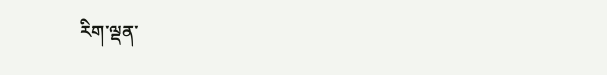རིག་ལྡན་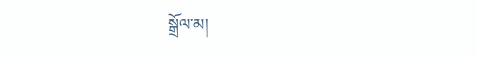སྒྲོལ་མ།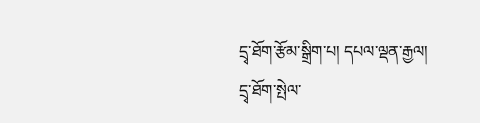དྲྭ་ཐོག་རྩོམ་སྒྲིག་པ། དཔལ་ལྡན་རྒྱལ།
དྲྭ་ཐོག་སྤེལ་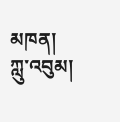མཁན། ཀླུ་འབུམ།